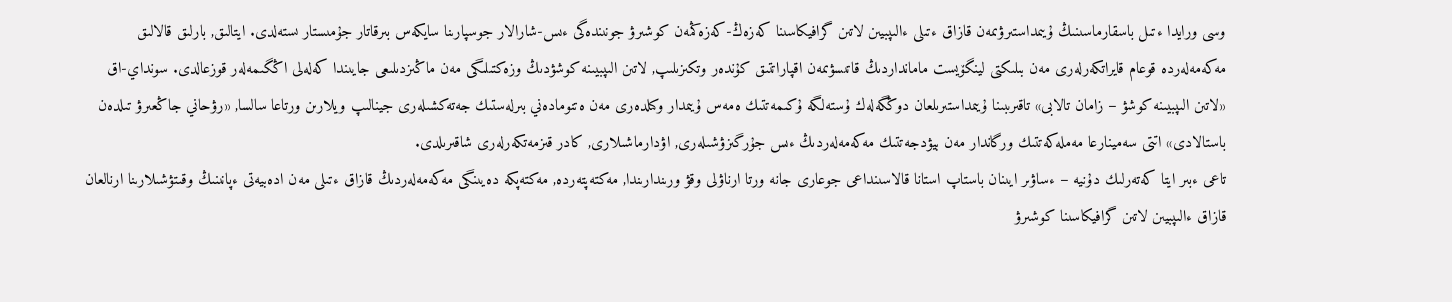وسى ورايدا ءتىل باسقارماسىنىڭ ۇيىمداستىرۋىمەن قازاق ءتىلى ءالىپبيىن لاتىن گرافيكاسىنا كەزەڭ-كەزەڭمەن كوشىرۋ جونىندەگى ءىس-شارالار جوسپارىنا سايكەس بىرقاتار جۇمىستار ىستەلدى. ايتالىق, بارلىق قالالىق مەكەمەلەردە قوعام قايراتكەرلەرى مەن بىلىكتى لينگۆيست مامانداردىڭ قاتىسۋىمەن اقپاراتتىق كۇندەر وتكىزىلىپ, لاتىن الىپبيىنە كوشۋدىڭ وزەكتىلىگى مەن ماڭىزدىلىعى جايىندا كەلەلى اڭگىمەلەر قوزعالدى. سونداي-اق «لاتىن الىپبيىنە كوشۋ – زامان تالابى» تاقىرىبىنا ۇيىمداستىرىلعان دوڭگەلەك ۇستەلگە ۇكىمەتتىك ەمەس ۇيىمدار وكىلدەرى مەن ەتنومادەني بىرلەستىك جەتەكشىلەرى جينالىپ ويلارىن ورتاعا سالسا, «رۋحاني جاڭعىرۋ تىلدەن باستالادى» اتتى سەمينارعا مەملەكەتتىك ورگاندار مەن بيۋدجەتتىك مەكەمەلەردىڭ ءىس جۇرگىزۋشىلەرى, اۋدارماشىلارى, كادر قىزمەتكەرلەرى شاقىرىلدى.
تاعى ءبىر ايتا كەتەرلىك دۇنيە – ءساۋىر ايىنان باستاپ استانا قالاسىنداعى جوعارى جانە ورتا ارناۋلى وقۋ ورىندارىندا, مەكتەپتەردە, مەكتەپكە دەيىنگى مەكەمەلەردىڭ قازاق ءتىلى مەن ادەبيەتى ءپانىنىڭ وقىتۋشىلارىنا ارنالعان قازاق ءالىپبيىن لاتىن گرافيكاسىنا كوشىرۋ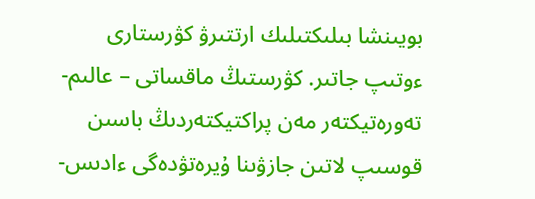بويىنشا بىلىكتىلىك ارتتىرۋ كۋرستارى ءوتىپ جاتىر. كۋرستىڭ ماقساتى – عالىم-تەورەتيكتەر مەن پراكتيكتەردىڭ باسىن قوسىپ لاتىن جازۋىنا ۇيرەتۋدەگى ءادىس-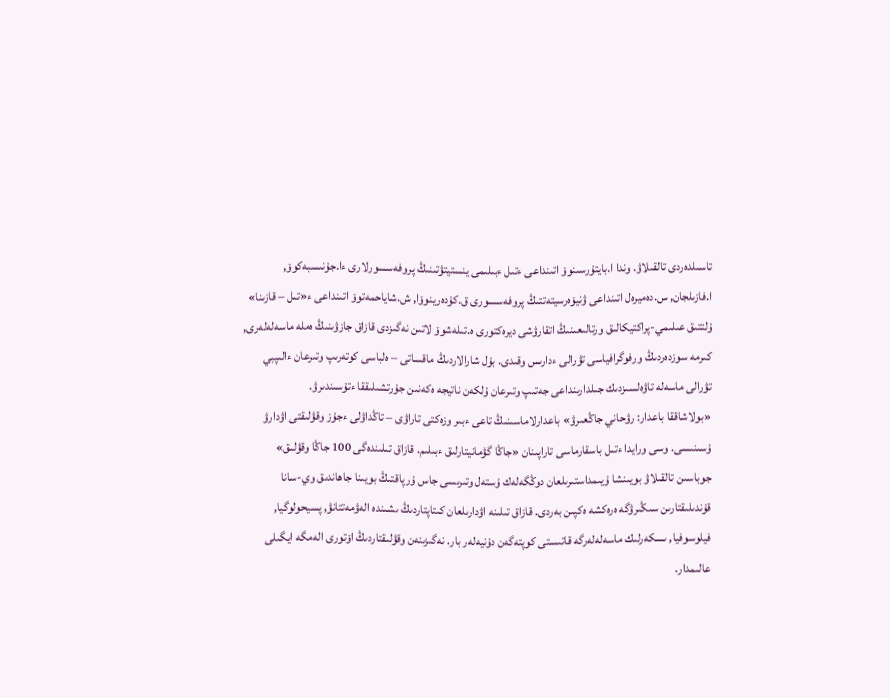تاسىلدەردى تالقىلاۋ. وندا ا.بايتۇرسىنوۆ اتىنداعى ءتىل ءبىلىمى ينستيتۋتىنىڭ پروفەسسورلارى ءا.جۇنىسبەكوۆ, ا.فازىلجان, س.دەميرەل اتىنداعى ۋنيۆەرسيتەتتىڭ پروفەسسورى ق.كۇدەرينوۆا, ش.شاياحمەتوۆ اتىنداعى ء«تىل – قازىنا» ۇلتتىق عىلىمي-پراكتيكالىق ورتالىعىنىڭ اتقارۋشى ديرەكتورى ە.تىلەشوۆ لاتىن نەگىزدى قازاق جازۋىنىڭ ەملە ماسەلەلەرى, كىرمە سوزدەردىڭ ورفوگرافياسى تۋرالى ءدارىس وقىدى. بۇل شارالاردىڭ ماقساتى – ەلباسى كوتەرىپ وتىرعان ءالىپبي تۋرالى ماسەلە تاۋەلسىزدىك جىلدارىنداعى جەتىپ وتىرعان ۇلكەن ناتيجە ەكەنىن جۇرتشىلىققا ءتۇسىندىرۋ.
«بولاشاققا باعدار: رۋحاني جاڭعىرۋ» باعدارلاماسىنىڭ تاعى ءبىر وزەكتى تاراۋى – تاڭداۋلى ءجۇز وقۋلىقتى اۋدارۋ ۇسىنىسى. وسى ورايدا ءتىل باسقارماسى تاراپىنان «جاڭا گۋمانيتارلىق ءبىلىم. قازاق تىلىندەگى 100 جاڭا وقۋلىق» جوباسىن تالقىلاۋ بويىنشا ۇيىمداستىرىلعان دوڭگەلەك ۇستەل وتىرىسى جاس ۇرپاقتىڭ بويىنا جاھاندىق وي-سانا قۇندىلىقتارىن سىڭىرۋگە ەرەكشە ەكپىن بەردى. قازاق تىلىنە اۋدارىلعان كىتاپتاردىڭ ىشىندە الەۋمەتتانۋ, پسيحولوگيا, فيلوسوفيا, ىسكەرلىك ماسەلەلەرگە قاتىستى كوپتەگەن دۇنيەلەر بار. نەگىزىنەن وقۋلىقتاردىڭ اۆتورى الەمگە ايگىلى عالىمدار.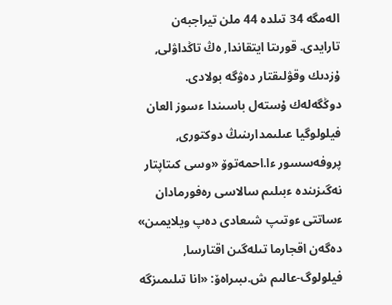الەمگە 34 تىلدە 44 ملن تيراجبەن تارايدى. قورىتا ايتقاندا, ەڭ تاڭداۋلى, ۇزدىك وقۋلىقتار دەۋگە بولادى. دوڭگەلەك ۇستەل باسىندا ءسوز العان فيلولوگيا عىلىمدارىنىڭ دوكتورى, پروفەسسور ءا.احمەتوۆ «وسى كىتاپتار نەگىزىندە ءبىلىم سالاسى رەفورمادان ءساتتى ءوتىپ شىعادى دەپ ويلايمىن» دەگەن اقجارما تىلەگىن اقتارسا, فيلولوگ-عالىم ش.ىبىراەۆ: «انا تىلىمىزگە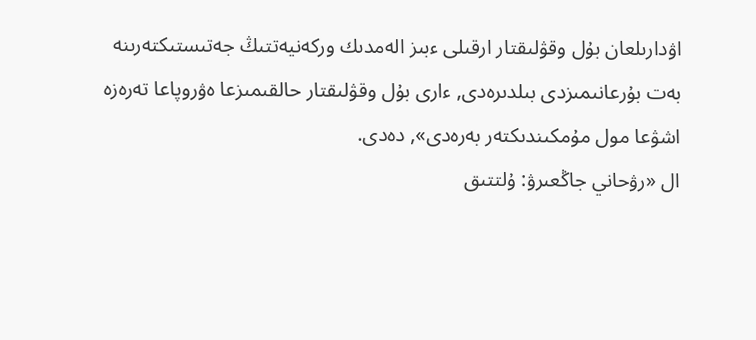اۋدارىلعان بۇل وقۋلىقتار ارقىلى ءبىز الەمدىك وركەنيەتتىڭ جەتىستىكتەرىنە بەت بۇرعانىمىزدى بىلدىرەدى, ءارى بۇل وقۋلىقتار حالقىمىزعا ەۋروپاعا تەرەزە اشۋعا مول مۇمكىندىكتەر بەرەدى», دەدى.
ال «رۋحاني جاڭعىرۋ: ۇلتتىق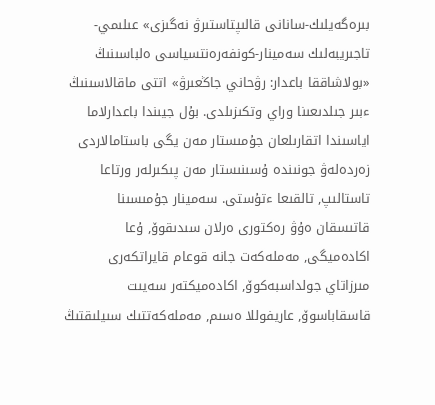بىرەگەيلىك-سانانى قالىپتاستىرۋ نەگىزى» عىلىمي-تاجىريبەلىك سەمينار-كونفەرەنتسياسى ەلباسىنىڭ «بولاشاققا باعدار: رۋحاني جاڭعىرۋ» اتتى ماقالاسىنىڭ ءبىر جىلدىعىنا وراي وتكىزىلدى. بۇل جيىندا باعدارلاما اياسىندا اتقارىلعان جۇمىستار مەن يگى باستامالاردى زەردەلەۋ جونىندە ۇسىنىستار مەن پىكىرلەر ورتاعا تاستالىپ, تالقىعا ءتۇستى. سەمينار جۇمىسىنا قاتىسقان ەۇۋ رەكتورى ەرلان سىدىقوۆ, ۇعا اكادەميگى, مەملەكەت جانە قوعام قايراتكەرى مىرزاتاي جولداسبەكوۆ, اكادەميكتەر سەيىت قاسقاباسوۆ, عاريفوللا ەسىم, مەملەكەتتىك سىيلىقتىڭ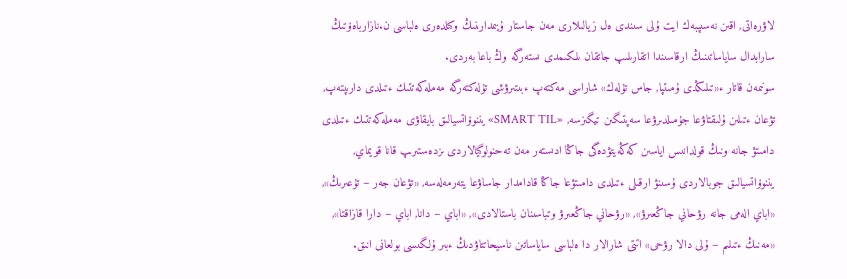لاۋرەاتى, اقىن نەسىپبەك ايت ۇلى سىندى ەل زيالىلارى مەن جاستار ۇيىمدارىنىڭ وكىلدەرى ەلباسى ن.نازارباەۆتىڭ سارابدال ساياساتىنىڭ ارقاسىندا اتقارىلىپ جاتقان ىلكىمدى ىستەرگە وڭ باعا بەردى.
سونىمەن قاتار ء«تىلىڭدى ۇمىتپا, جاس تۇلەك» شاراسى مەكتەپ ءبىتىرۋشى تۇلەكتەرگە مەملەكەتتىك ءتىلدى دارىپتەپ, تۋعان ءتىلىن ۇلىقتاۋعا جۇمىلدىرۋعا سەپتىگىن تيگىزسە, «SMART TIL» يننوۆاتسيالىق بايقاۋى مەملەكەتتىك ءتىلدى دامىتۋ جانە ونىڭ قولدانىس اياسىن كەڭەيتۋدەگى جاڭا ادىستەر مەن تەحنولوگيالاردى ىزدەستىرىپ قانا قويماي, يننوۆاتسيالىق جوبالاردى ۇسىنۋ ارقىلى ءتىلدى دامىتۋعا جاڭا قادامدار جاساۋعا يتەرمەلەسە, «تۋعان جەر – تۇعىرىڭ», «اباي الەمى جانە رۋحاني جاڭعىرۋ», «رۋحاني جاڭعىرۋ وتباسىنان باستالادى», «اباي – دانا, اباي – دارا قازاقتا», «مەنىڭ ءتىلىم – ۇلى دالا رۋحى» اتتى شارالار دا ەلباسى ساياساتىن ناسيحاتتاۋدىڭ ءبىر ۇلگىسى بولعانى انىق.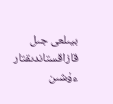بيىلعى جىل قازاقستاندىقتار ءۇشىن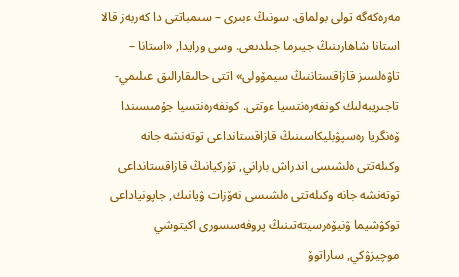مەرەكەگە تولى بولماق. سونىڭ ءبىرى – سىمباتتى دا كەربەز قالا استانا شاھارىنىڭ جيىرما جىلدىعى. وسى ورايدا, «استانا – تاۋەلسىز قازاقستاننىڭ سيمۆولى» اتتى حالىقارالىق عىلىمي-تاجىريبەلىك كونفەرەنتسيا ءوتتى. كونفەرەنتسيا جۇمىسىندا ۆەنگريا رەسپۋبليكاسىنىڭ قازاقستانداعى توتەنشە جانە وكىلەتتى ەلشىسى اندراش باراني, تۇركيانىڭ قازاقستانداعى توتەنشە جانە وكىلەتتى ەلشىسى نەۆزات ۋيانىك, جاپونياداعى توكۋشيما ۋنيۆەرسيتەتىنىڭ پروفەسسورى اكيتوشي موچيزۋكي, ساراتوۆ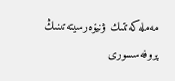مەملەكەتتىك ۋنيۆەرسيتەتىنىڭ پروفەسسورى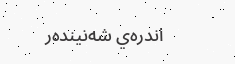اندرەي شەنيندەر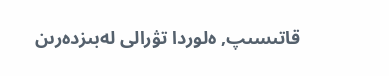قاتىسىپ, ەلوردا تۋرالى لەبىزدەرىن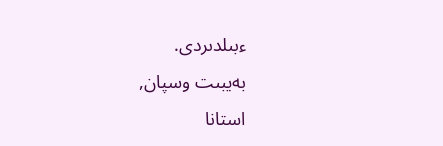ءبىلدىردى.
بەيبىت وسپان,
استانا